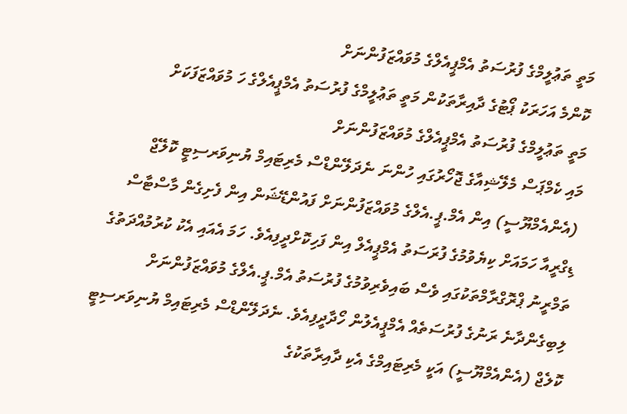މަތީ ތަޢުލީމްގެ ފުރުސަތު އެމްޕީއެލްގެ މުވައްޒަފުންނަށް
ކޮންމެ އަހަރަކު ޕޯޓުގެ ދާއިރާތަކުން މަތީ ތަޢުލީމްގެ ފުރުސަތު އެމްޕީއެލްގެ ހަ މުވައްޒަފަކަށް
މަތީ ތަޢުލީމްގެ ފުރުސަތު އެމްޕީއެލްގެ މުވައްޒަފުންނަށް
މައި ކެމްޕަސް މެލޭޝިއާގެ ޖޮހޯރުގައި ހުންނަ ނެދަލޭންޑްސް މެރިޓައިމް ޔުނިވަރސިޓީ ކޮލޭޖް (އެންއެމްޔޫސީ) އިން އެމް.ޕީ.އެލްގެ މުވައްޒަފުންނަށް ފައުންޑޭޝަން އިން ފެށިގެން މާސްޓާސް ޑިގްރީއާ ހަމައަށް ކިޔެވުމުގެ ފުރަސަތު އެމްޕީއެލް އިން ފަހިކޮށްދީފިއެވެ. ހަމަ އެއައި އެކު ކުރުމުއްދަތުގެ ތަމްރީނު ޕްރޮގްރާމްތަކުގައި ވެސް ބައިވެރިވުމުގެ ފުރުސަތު އެމް.ޕީ.އެލްގެ މުވައްޒަފުންނަށް ލިބިގެންދާނެ ރަނުގެ ފުރުސަތެއް އެމްޕީއެލުން ހޯދާދީފިއެވެ. ނެދަލޭންޑްސް މެރިޓައިމް ޔުނިވަރސިޓީ ކޮލެޖް (އެންއެމްޔޫސީ) އަކީ މެރިޓައިމްގެ އެކި ދާއިރާތަކުގެ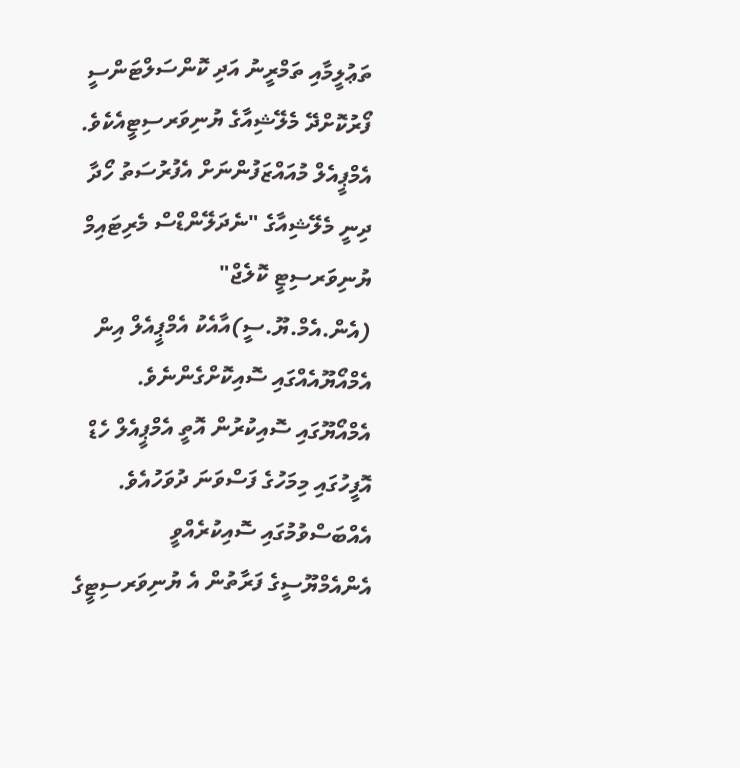ތަޢުލީމާއި ތަމްރީނު އަދި ކޮންސަލްޓަންސީ ފޯރުކޮށްދޭ މެލޭޝިއާގެ ޔުނިވަރސިޓީއެކެވެ.
އެމްޕީއެލް މުއައްޒަފުންނަށް އެފުރުސަތު ހޯދާ ދިނީ މެލޭޝިއާގެ "ނެދަލޭންޑްސް މެރިޓައިމް ޔުނިވަރސިޓީ ކޮލެޖް" (އެން.އެމް.ޔޫ.ސީ)އާއެކު އެމްޕީއެލް އިން އެމްއޯޔޫއެއްގައި ސޮއިކޮށްގެންނެވެ. އެމްއޯޔޫގައި ސޮއިކުރުން އޮތީ އެމްޕީއެލް ހެޑް އޮފީހުގައި މިމަހުގެ ފަސްވަނަ ދުވަހުއެވެ. އެއްބަސްވުމުގައި ސޮއިކުރެއްވީ އެންއެމްޔޫސީގެ ފަރާތުން އެ ޔުނިވަރސިޓީގެ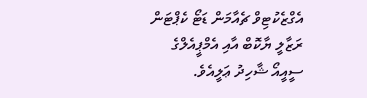އެގްޒެކުޓިވް ޗެއާމަން ޑަޓޯ ކެޕްޓަން ރަޒާލީ ޔާކޮބް އާއި އެމްޕީއެލްގެ ސީއީއޯ ޝާހިދު ޢަލީއެވެ.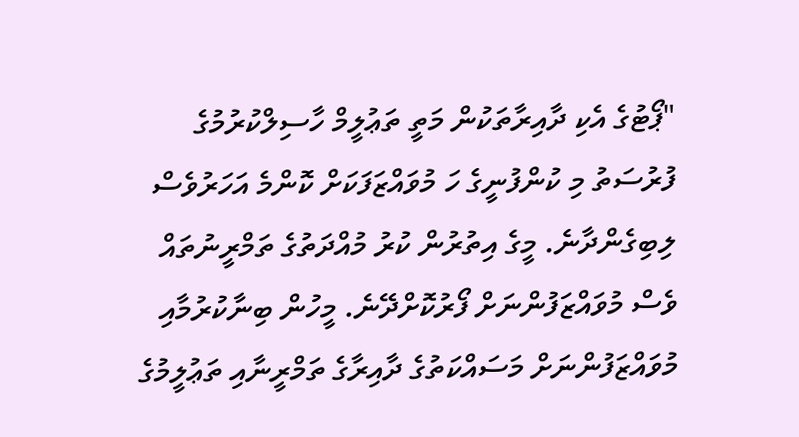"ޕޯޓުގެ އެކި ދާއިރާތަކުން މަތީ ތަޢުލީމް ހާސިލްކުރުމުގެ ފުރުސަތު މި ކުންފުނީގެ ހަ މުވައްޒަފަކަށް ކޮންމެ އަހަރުވެސް ލިބިގެންދާނެ. މީގެ އިތުރުން ކުރު މުއްދަތުގެ ތަމްރީނުތައް ވެސް މުވައްޒަފުންނަށް ފޯރުކޮށްދޭނެ. މީހުން ބިނާކުރުމާއި މުވައްޒަފުންނަށް މަސައްކަތުގެ ދާއިރާގެ ތަމްރީނާއި ތަޢުލީމުގެ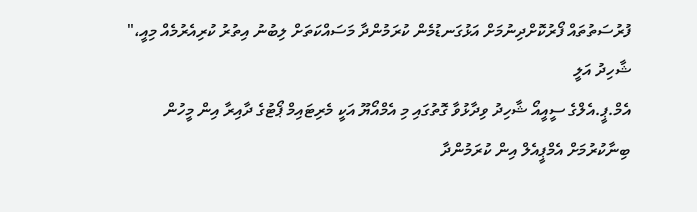ފުރުސަތުތައް ފޯރުކޮށްދިނުމަށް އަޅުގަނޑުމެން ކުރަމުންދާ މަސައްކަތަށް ލިބުނު އިތުރު ކުރިއެރުމެއް މިއީ،" ޝާހިދު އަލީ
އެމް.ޕީ.އެލްގެ ސީއީއޯ ޝާހިދު ވިދާޅުވާ ގޮތުގައި މި އެމްއޯޔޫ އަކީ މެރިޓައިމް ޕޯޓުގެ ދާއިރާ އިން މީހުން ބިނާކުރުމަށް އެމްޕީއެލް އިން ކުރަމުންދާ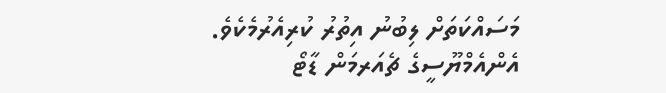މަސައްކަތަށް ލިބުނު އިތުރު ކުރިއެރުމެކެވެ. އެންއެމްޔޫސީގެ ޗެއަރމަން ޑާޓޯ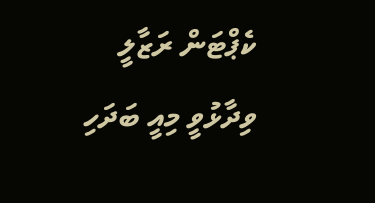ކެޕްޓަން ރަޒާލީ ވިދާޅުވީ މިއީ ބަދަހި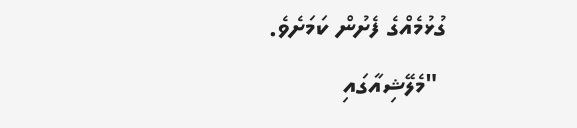ގުޅުމެއްގެ ފެށުން ކަމަށެވެ.
 "މެލޭޝިއާގައި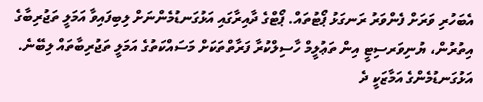އެބަހުރި ވަރަށް ފެންވަރު ރަނގަޅު ޕޯޓުތައް. ޕޯޓްގެ ދާއިރާގައި އަޅުގަނޑުމެންނަށް ލިބިފައިވާ އަމަލީ ތަޖުރިބާގެ އިތުރުން، ޔުނިވަރސިޓީ އިން ތަޢުލީމް ހާސިލްކުރާ ފަރާތްތަކަށް މަސައްކަތުގެ އަމަލީ ތަޖުރިބާތައް ލިބޭނެ. އަޅުގަނޑުމެންގެ އަމާޒަކީ ދެ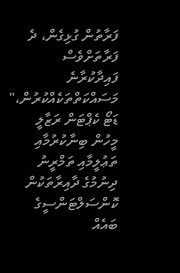ފަރާތުން ގުޅިގެން، ދެ ފަރާތަށްވެސް ފައިދާކުރާނެ މަސައްކަތްތަކެއްކުރުން،" ޑަޓޯ ކެޕްޓަން ރަޒާލީ
މީހުން ބިނާކުރުމާއި ތަޢުލީމާއި ތަމްރީނު ދިނުމުގެ ދާއިރާތަކުން ކޮންސަލްޓަންސީގެ ބައެއް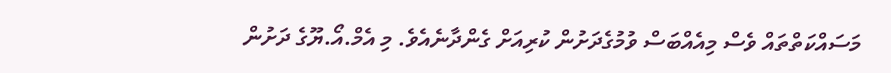މަސައްކަތްތައް ވެސް މިއެއްބަސް ވުމުގެދަށުން ކުރިއަށް ގެންދާނެއެވެ. މި އެމް.އޯ.ޔޫގެ ދަށުން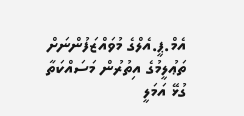އެމް.ޕީ.އެލްގެ މުވައްޒަފުންނަށް ތަޢުލީމުގެ އިތުރުން މަސައްކަތާ ގުޅޭ އަމަލީ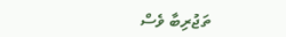ތަޖުރިބާ ވެސް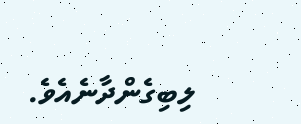ލިބިގެންދާނެއެވެ.